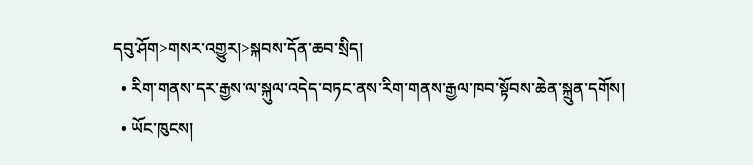དབུ་ཤོག>གསར་འགྱུར།>སྐབས་དོན་ཆབ་སྲིད།
  • རིག་གནས་དར་རྒྱས་ལ་སྐུལ་འདེད་བཏང་ནས་རིག་གནས་རྒྱལ་ཁབ་སྟོབས་ཆེན་སྐྲུན་དགོས།
  • ཡོང་ཁུངས།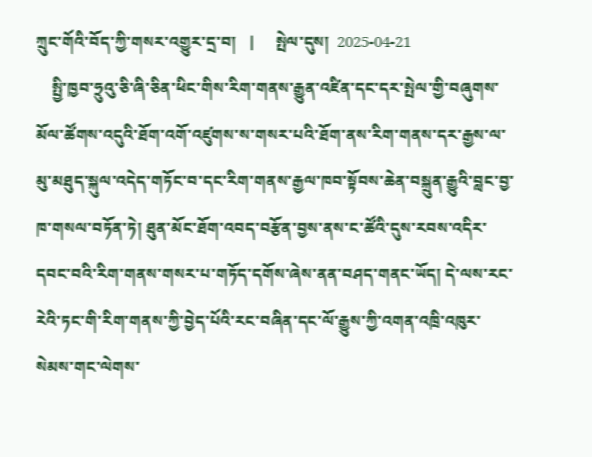ཀྲུང་གོའི་བོད་ཀྱི་གསར་འགྱུར་དྲ་བ།   |     སྤེལ་དུས།  2025-04-21
    སྤྱི་ཁྱབ་ཧྲུའུ་ཅི་ཞི་ཅིན་ཕིང་གིས་རིག་གནས་རྒྱུན་འཛིན་དང་དར་སྤེལ་གྱི་བཞུགས་མོལ་ཚོགས་འདུའི་ཐོག་འགོ་འཛུགས་ས་གསར་པའི་ཐོག་ནས་རིག་གནས་དར་རྒྱས་ལ་མུ་མཐུད་སྐུལ་འདེད་གཏོང་བ་དང་རིག་གནས་རྒྱལ་ཁབ་སྟོབས་ཆེན་བསྐྲུན་རྒྱུའི་བླང་བྱ་ཁ་གསལ་བཏོན་ཏེ། ཐུན་མོང་ཐོག་འབད་བརྩོན་བྱས་ནས་ང་ཚོའི་དུས་རབས་འདིར་དབང་བའི་རིག་གནས་གསར་པ་གཏོད་དགོས་ཞེས་ནན་བཤད་གནང་ཡོད། དེ་ལས་རང་རེའི་ཏང་གི་རིག་གནས་ཀྱི་བྱེད་པོའི་རང་བཞིན་དང་ལོ་རྒྱུས་ཀྱི་འགན་འཁྲི་འཁུར་སེམས་གང་ལེགས་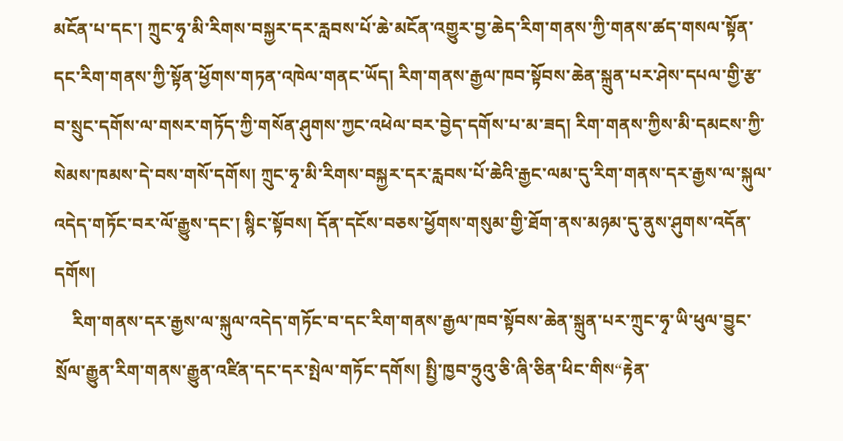མངོན་པ་དང་། ཀྲུང་ཧྭ་མི་རིགས་བསྐྱར་དར་རླབས་པོ་ཆེ་མངོན་འགྱུར་བྱ་ཆེད་རིག་གནས་ཀྱི་གནས་ཚད་གསལ་སྟོན་དང་རིག་གནས་ཀྱི་སྟོན་ཕྱོགས་གཏན་འཁེལ་གནང་ཡོད། རིག་གནས་རྒྱལ་ཁབ་སྟོབས་ཆེན་སྐྲུན་པར་ཤེས་དཔལ་གྱི་རྩ་བ་སྲུང་དགོས་ལ་གསར་གཏོད་ཀྱི་གསོན་ཤུགས་ཀྱང་འཕེལ་བར་བྱེད་དགོས་པ་མ་ཟད། རིག་གནས་ཀྱིས་མི་དམངས་ཀྱི་སེམས་ཁམས་དེ་བས་གསོ་དགོས། ཀྲུང་ཧྭ་མི་རིགས་བསྐྱར་དར་རླབས་པོ་ཆེའི་རྒྱང་ལམ་དུ་རིག་གནས་དར་རྒྱས་ལ་སྐུལ་འདེད་གཏོང་བར་ལོ་རྒྱུས་དང་། སྙིང་སྟོབས། དོན་དངོས་བཅས་ཕྱོགས་གསུམ་གྱི་ཐོག་ནས་མཉམ་དུ་ནུས་ཤུགས་འདོན་དགོས།
    རིག་གནས་དར་རྒྱས་ལ་སྐུལ་འདེད་གཏོང་བ་དང་རིག་གནས་རྒྱལ་ཁབ་སྟོབས་ཆེན་སྐྲུན་པར་ཀྲུང་ཧྭ་ཡི་ཕུལ་བྱུང་སྲོལ་རྒྱུན་རིག་གནས་རྒྱུན་འཛིན་དང་དར་སྤེལ་གཏོང་དགོས། སྤྱི་ཁྱབ་ཧྲུའུ་ཅི་ཞི་ཅིན་ཕིང་གིས“རྟེན་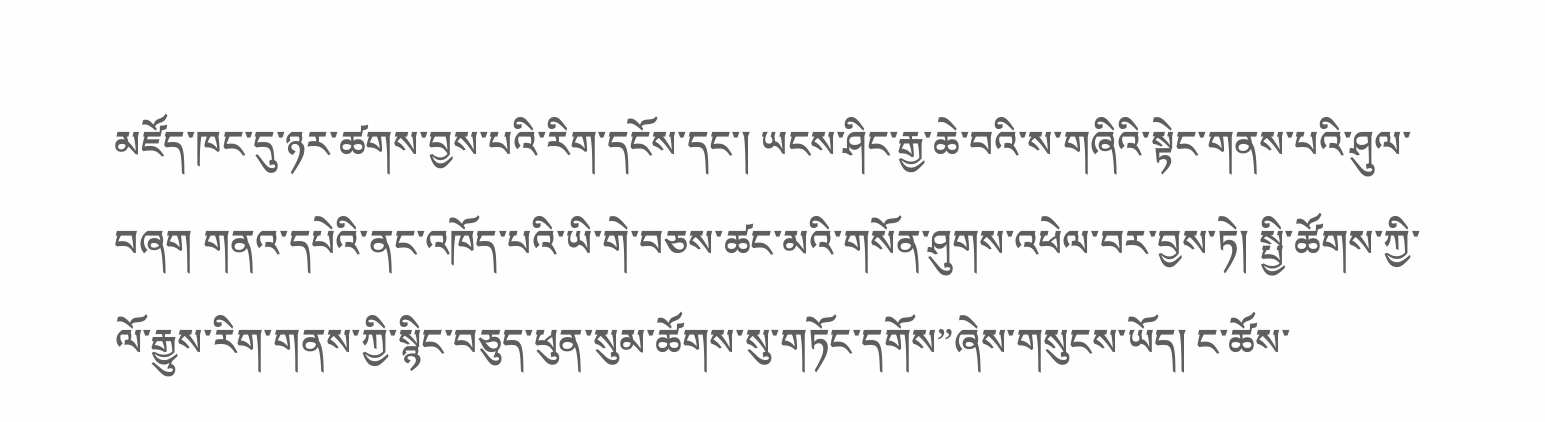མཛོད་ཁང་དུ་ཉར་ཚགས་བྱས་པའི་རིག་དངོས་དང་། ཡངས་ཤིང་རྒྱ་ཆེ་བའི་ས་གཞིའི་སྟེང་གནས་པའི་ཤུལ་བཞག གནའ་དཔེའི་ནང་འཁོད་པའི་ཡི་གེ་བཅས་ཚང་མའི་གསོན་ཤུགས་འཕེལ་བར་བྱས་ཏེ། སྤྱི་ཚོགས་ཀྱི་ལོ་རྒྱུས་རིག་གནས་ཀྱི་སྙིང་བཅུད་ཕུན་སུམ་ཚོགས་སུ་གཏོང་དགོས”ཞེས་གསུངས་ཡོད། ང་ཚོས་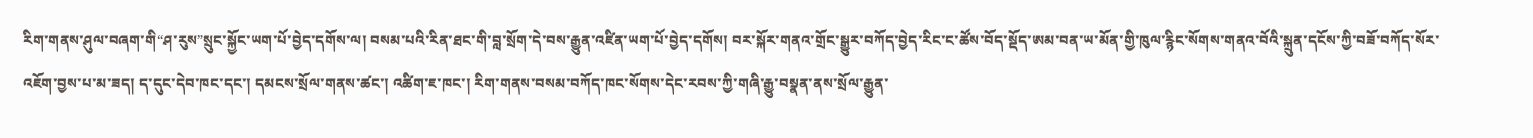རིག་གནས་ཤུལ་བཞག་གི“ཤ་རུས”སྲུང་སྐྱོང་ཡག་པོ་བྱེད་དགོས་ལ། བསམ་པའི་རིན་ཐང་གི་བླ་སྲོག་དེ་བས་རྒྱུན་འཛིན་ཡག་པོ་བྱེད་དགོས། བར་སྐོར་གནའ་གྲོང་སྒྱུར་བཀོད་བྱེད་རིང་ང་ཚོས་བོད་སྡོད་ཨམ་བན་ཡ་མོན་གྱི་ཁུལ་རྙིང་སོགས་གནའ་བོའི་སྐྲུན་དངོས་ཀྱི་བཟོ་བཀོད་སོར་འཇོག་བྱས་པ་མ་ཟད། ད་དུང་དེབ་ཁང་དང་། དམངས་སྲོལ་གནས་ཚང་། འཚིག་ཇ་ཁང་། རིག་གནས་བསམ་བཀོད་ཁང་སོགས་དེང་རབས་ཀྱི་གཞི་རྒྱུ་བསྣན་ནས་སྲོལ་རྒྱུན་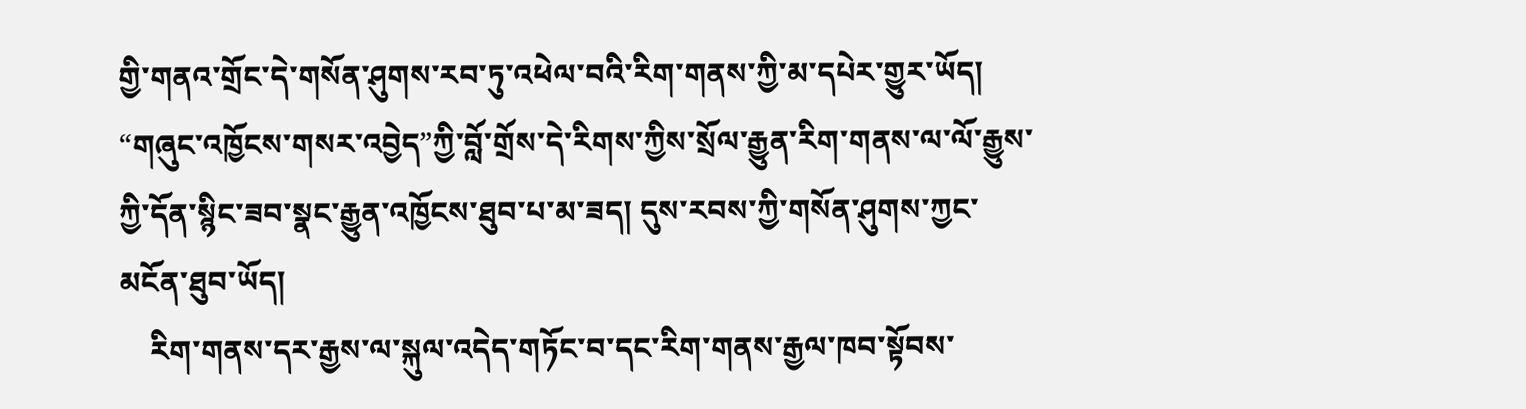གྱི་གནའ་གྲོང་དེ་གསོན་ཤུགས་རབ་ཏུ་འཕེལ་བའི་རིག་གནས་ཀྱི་མ་དཔེར་གྱུར་ཡོད། “གཞུང་འཁྱོངས་གསར་འབྱེད”ཀྱི་བློ་གྲོས་དེ་རིགས་ཀྱིས་སྲོལ་རྒྱུན་རིག་གནས་ལ་ལོ་རྒྱུས་ཀྱི་དོན་སྙིང་ཟབ་སྣང་རྒྱུན་འཁྱོངས་ཐུབ་པ་མ་ཟད། དུས་རབས་ཀྱི་གསོན་ཤུགས་ཀྱང་མངོན་ཐུབ་ཡོད།
    རིག་གནས་དར་རྒྱས་ལ་སྐུལ་འདེད་གཏོང་བ་དང་རིག་གནས་རྒྱལ་ཁབ་སྟོབས་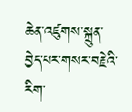ཆེན་འཛུགས་སྐྲུན་བྱེད་པར་གསར་བརྗེའི་རིག་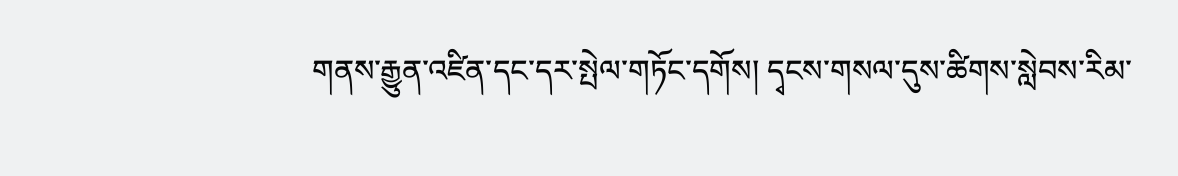གནས་རྒྱུན་འཛིན་དང་དར་སྤེལ་གཏོང་དགོས། དྭངས་གསལ་དུས་ཚིགས་སླེབས་རིམ་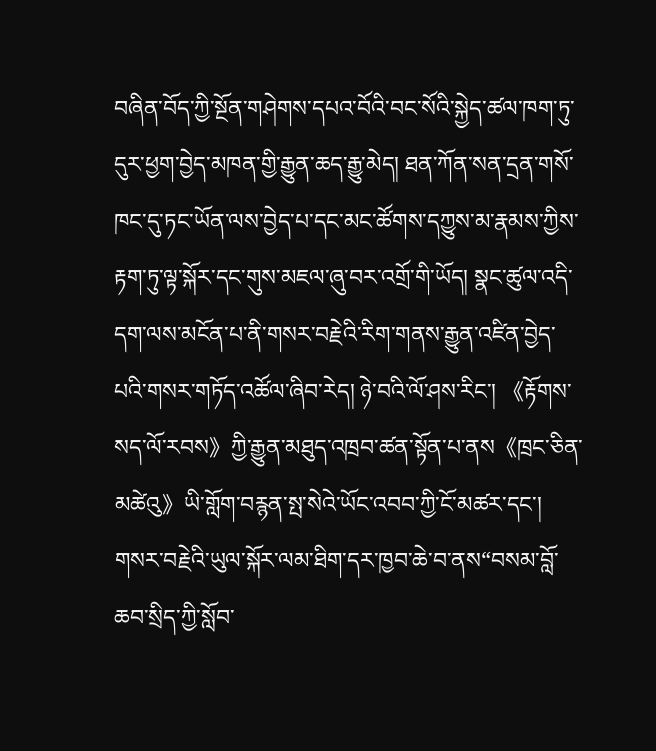བཞིན་བོད་ཀྱི་སྔོན་གཤེགས་དཔའ་བོའི་བང་སོའི་སྐྱེད་ཚལ་ཁག་ཏུ་དུར་ཕྱག་བྱེད་མཁན་གྱི་རྒྱུན་ཆད་རྒྱུ་མེད། ཐན་ཀོན་སན་དྲན་གསོ་ཁང་དུ་ཏང་ཡོན་ལས་བྱེད་པ་དང་མང་ཚོགས་དཀྱུས་མ་རྣམས་ཀྱིས་རྟག་ཏུ་ལྟ་སྐོར་དང་གུས་མཇལ་ཞུ་བར་འགྲོ་གི་ཡོད། སྣང་ཚུལ་འདི་དག་ལས་མངོན་པ་ནི་གསར་བརྗེའི་རིག་གནས་རྒྱུན་འཛིན་བྱེད་པའི་གསར་གཏོད་འཚོལ་ཞིབ་རེད། ཉེ་བའི་ལོ་ཤས་རིང་། 《རྟོགས་སད་ལོ་རབས》ཀྱི་རྒྱུན་མཐུད་འཁྲབ་ཚན་སྟོན་པ་ནས《ཁྲང་ཅིན་མཚེའུ》ཡི་གློག་བརྙན་སྤ་སེའེ་ཡོང་འབབ་ཀྱི་ངོ་མཚར་དང་། གསར་བརྗེའི་ཡུལ་སྐོར་ལམ་ཐིག་དར་ཁྱབ་ཆེ་བ་ནས“བསམ་བློ་ཆབ་སྲིད་ཀྱི་སློབ་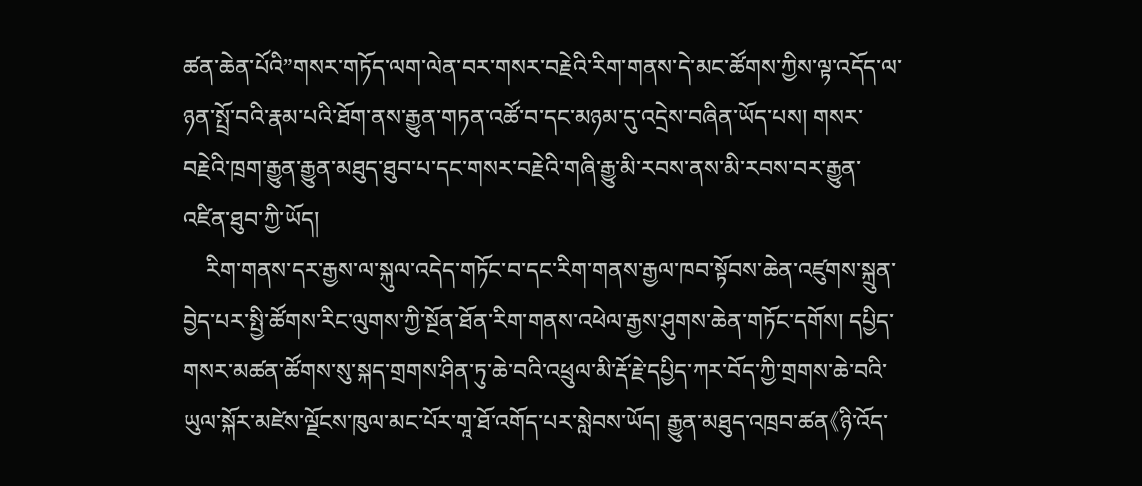ཚན་ཆེན་པོའི”གསར་གཏོད་ལག་ལེན་བར་གསར་བརྗེའི་རིག་གནས་དེ་མང་ཚོགས་ཀྱིས་ལྟ་འདོད་ལ་ཉན་སྤྲོ་བའི་རྣམ་པའི་ཐོག་ནས་རྒྱུན་གཏན་འཚོ་བ་དང་མཉམ་དུ་འདྲེས་བཞིན་ཡོད་པས། གསར་བརྗེའི་ཁྲག་རྒྱུན་རྒྱུན་མཐུད་ཐུབ་པ་དང་གསར་བརྗེའི་གཞི་རྒྱུ་མི་རབས་ནས་མི་རབས་བར་རྒྱུན་འཛིན་ཐུབ་ཀྱི་ཡོད།
    རིག་གནས་དར་རྒྱས་ལ་སྐུལ་འདེད་གཏོང་བ་དང་རིག་གནས་རྒྱལ་ཁབ་སྟོབས་ཆེན་འཛུགས་སྐྲུན་བྱེད་པར་སྤྱི་ཚོགས་རིང་ལུགས་ཀྱི་སྔོན་ཐོན་རིག་གནས་འཕེལ་རྒྱས་ཤུགས་ཆེན་གཏོང་དགོས། དཔྱིད་གསར་མཚན་ཚོགས་སུ་སྐད་གྲགས་ཤིན་ཏུ་ཆེ་བའི་འཕྲུལ་མི་རྡོ་རྗེ་དཔྱིད་ཀར་བོད་ཀྱི་གྲགས་ཆེ་བའི་ཡུལ་སྐོར་མཛེས་ལྗོངས་ཁུལ་མང་པོར་གཱ་ཐོ་འགོད་པར་སླེབས་ཡོད། རྒྱུན་མཐུད་འཁྲབ་ཚན《ཉི་འོད་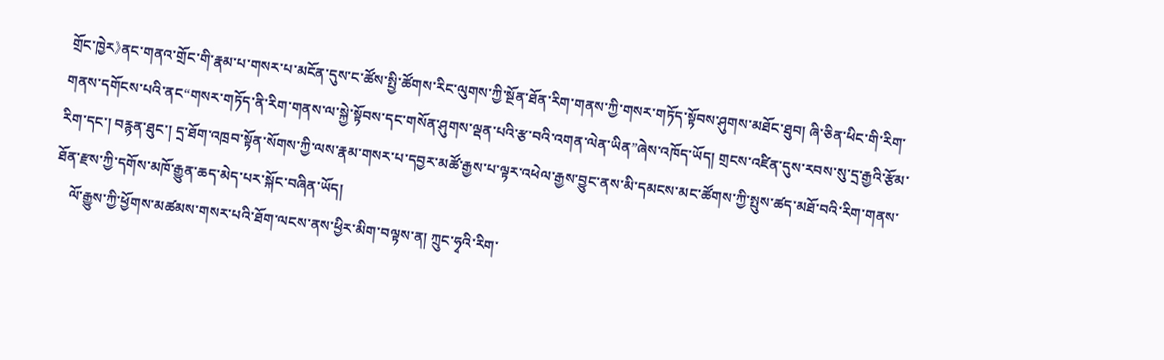གྲོང་ཁྱེར》ནང་གནའ་གྲོང་གི་རྣམ་པ་གསར་པ་མངོན་དུས་ང་ཚོས་སྤྱི་ཚོགས་རིང་ལུགས་ཀྱི་སྔོན་ཐོན་རིག་གནས་ཀྱི་གསར་གཏོད་སྟོབས་ཤུགས་མཐོང་ཐུབ། ཞི་ཅིན་ཕིང་གི་རིག་གནས་དགོངས་པའི་ནང“གསར་གཏོད་ནི་རིག་གནས་ལ་སྐྱེ་སྟོབས་དང་གསོན་ཤུགས་ལྡན་པའི་རྩ་བའི་འགན་ལེན་ཡིན”ཞེས་འཁོད་ཡོད། གྲངས་འཛིན་དུས་རབས་སུ་དྲ་རྒྱའི་རྩོམ་རིག་དང་། བརྙན་ཐུང་། དྲ་ཐོག་འཁྲབ་སྟོན་སོགས་ཀྱི་ལས་རྣམ་གསར་པ་དབྱར་མཚོ་རྒྱས་པ་ལྟར་འཕེལ་རྒྱས་བྱུང་ནས་མི་དམངས་མང་ཚོགས་ཀྱི་སྤུས་ཚད་མཐོ་བའི་རིག་གནས་ཐོན་རྫས་ཀྱི་དགོས་མཁོ་རྒྱུན་ཆད་མེད་པར་སྐོང་བཞིན་ཡོད།
    ལོ་རྒྱུས་ཀྱི་ཕྱོགས་མཚམས་གསར་པའི་ཐོག་ལངས་ནས་ཕྱིར་མིག་བལྟས་ན། ཀྲུང་ཧྭའི་རིག་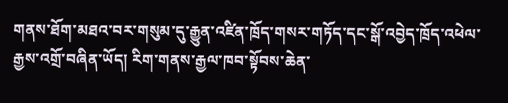གནས་ཐོག་མཐའ་བར་གསུམ་དུ་རྒྱུན་འཛིན་ཁྲོད་གསར་གཏོད་དང་སྒོ་འབྱེད་ཁྲོད་འཕེལ་རྒྱས་འགྲོ་བཞིན་ཡོད། རིག་གནས་རྒྱལ་ཁབ་སྟོབས་ཆེན་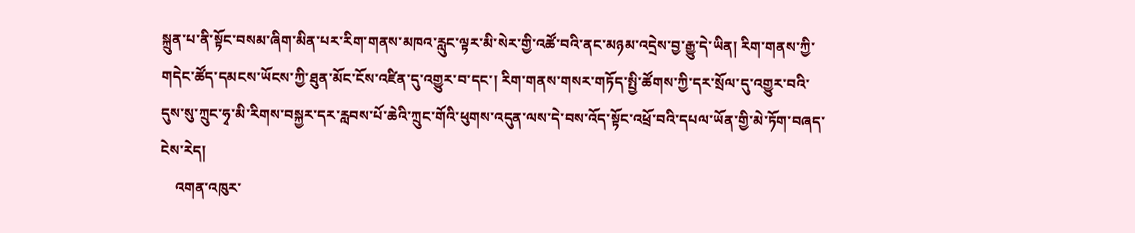སྐྲུན་པ་ནི་སྟོང་བསམ་ཞིག་མིན་པར་རིག་གནས་མཁའ་རླུང་ལྟར་མི་སེར་གྱི་འཚོ་བའི་ནང་མཉམ་འདྲེས་བྱ་རྒྱུ་དེ་ཡིན། རིག་གནས་ཀྱི་གདེང་ཚོད་དམངས་ཡོངས་ཀྱི་ཐུན་མོང་ངོས་འཛིན་དུ་འགྱུར་བ་དང་། རིག་གནས་གསར་གཏོད་སྤྱི་ཚོགས་ཀྱི་དར་སྲོལ་དུ་འགྱུར་བའི་དུས་སུ་ཀྲུང་ཧྭ་མི་རིགས་བསྐྱར་དར་རླབས་པོ་ཆེའི་ཀྲུང་གོའི་ཕུགས་འདུན་ལས་དེ་བས་འོད་སྟོང་འཕྲོ་བའི་དཔལ་ཡོན་གྱི་མེ་ཏོག་བཞད་ངེས་རེད།
    འགན་འཁུར་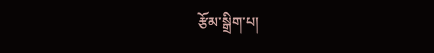རྩོམ་སྒྲིག་པ།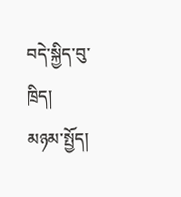བདེ་སྐྱིད་བུ་ཁྲིད།
མཉམ་སྤྱོད།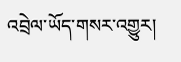འབྲེལ་ཡོད་གསར་འགྱུར།